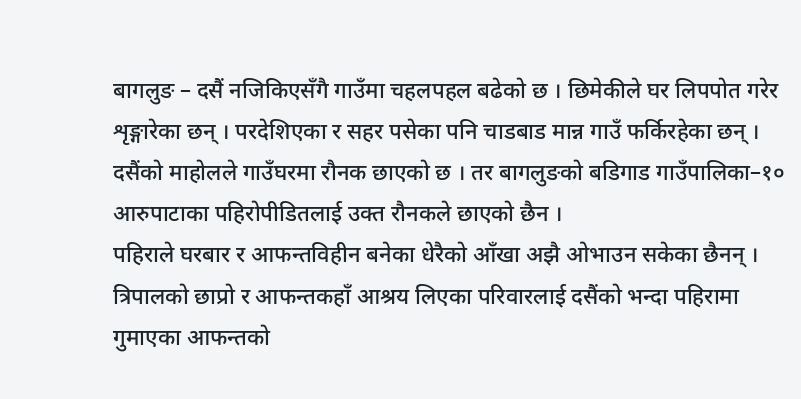बागलुङ – दसैं नजिकिएसँगै गाउँमा चहलपहल बढेको छ । छिमेकीले घर लिपपोत गरेर शृङ्गारेका छन् । परदेशिएका र सहर पसेका पनि चाडबाड मान्न गाउँ फर्किरहेका छन् । दसैंको माहोलले गाउँघरमा रौनक छाएको छ । तर बागलुङको बडिगाड गाउँपालिका–१० आरुपाटाका पहिरोपीडितलाई उक्त रौनकले छाएको छैन ।
पहिराले घरबार र आफन्तविहीन बनेका धेरैको आँखा अझै ओभाउन सकेका छैनन् । त्रिपालको छाप्रो र आफन्तकहाँ आश्रय लिएका परिवारलाई दसैंको भन्दा पहिरामा गुमाएका आफन्तको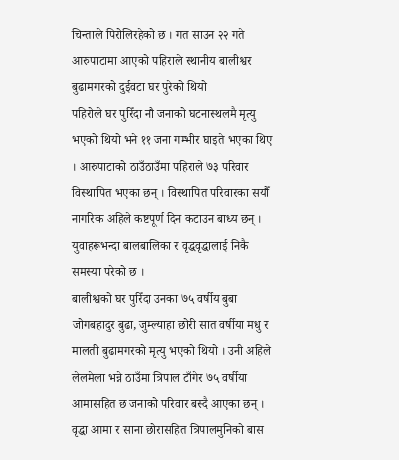चिन्ताले पिरोलिरहेको छ । गत साउन २२ गते आरुपाटामा आएको पहिराले स्थानीय बालीश्वर बुढामगरको दुईवटा घर पुरेको थियो
पहिरोले घर पुरिँदा नौ जनाको घटनास्थलमै मृत्यु भएको थियो भने ११ जना गम्भीर घाइते भएका थिए । आरुपाटाको ठाउँठाउँमा पहिराले ७३ परिवार विस्थापित भएका छन् । विस्थापित परिवारका सयौँ नागरिक अहिले कष्टपूर्ण दिन कटाउन बाध्य छन् । युवाहरूभन्दा बालबालिका र वृद्धवृद्धालाई निकै समस्या परेको छ ।
बालीश्वको घर पुरिँदा उनका ७५ वर्षीय बुबा जोगबहादुर बुढा, जुम्ल्याहा छोरी सात वर्षीया मधु र मालती बुढामगरको मृत्यु भएको थियो । उनी अहिले लेलमेला भन्ने ठाउँमा त्रिपाल टाँगेर ७५ वर्षीया आमासहित छ जनाको परिवार बस्दै आएका छन् । वृद्धा आमा र साना छोरासहित त्रिपालमुनिको बास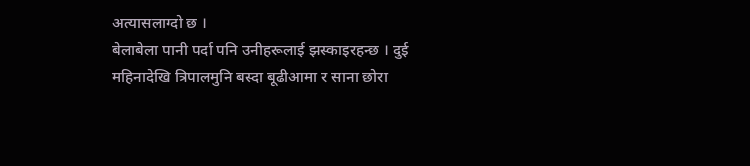अत्यासलाग्दो छ ।
बेलाबेला पानी पर्दा पनि उनीहरूलाई झस्काइरहन्छ । दुई महिनादेखि त्रिपालमुनि बस्दा बूढीआमा र साना छोरा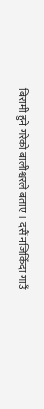बिरामी हुने गरेको बालीश्वरले बताए । दसैं नजिकिँदा गाउँ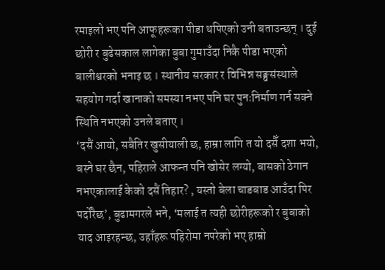रमाइलो भए पनि आफूहरूका पीडा थपिएको उनी बताउन्छन् । दुई छोरी र बुढेसकाल लागेका बुबा गुमाउँदा निकै पीडा भएको बालीश्वरको भनाइ छ । स्थानीय सरकार र विभिन्न सङ्घसंस्थाले सहयोग गर्दा खानाको समस्या नभए पनि घर पुनःनिर्माण गर्न सक्ने स्थिति नभएको उनले बताए ।
‘दसैं आयो, सबैतिर खुसीयाली छ, हाम्रा लागि त यो दसैँ दशा भयो, बस्ने घर छैन, पहिराले आफन्त पनि खोसेर लग्यो, बासको ठेगान नभएकालाई केको दसैं तिहार? , यस्तो बेला चाडबाड आउँदा पिर पर्दोरैछ’, बुढामगरले भने, ‘मलाई त त्यही छोरीहरूको र बुबाको याद आइरहन्छ, उहाँहरू पहिरोमा नपरेको भए हाम्रो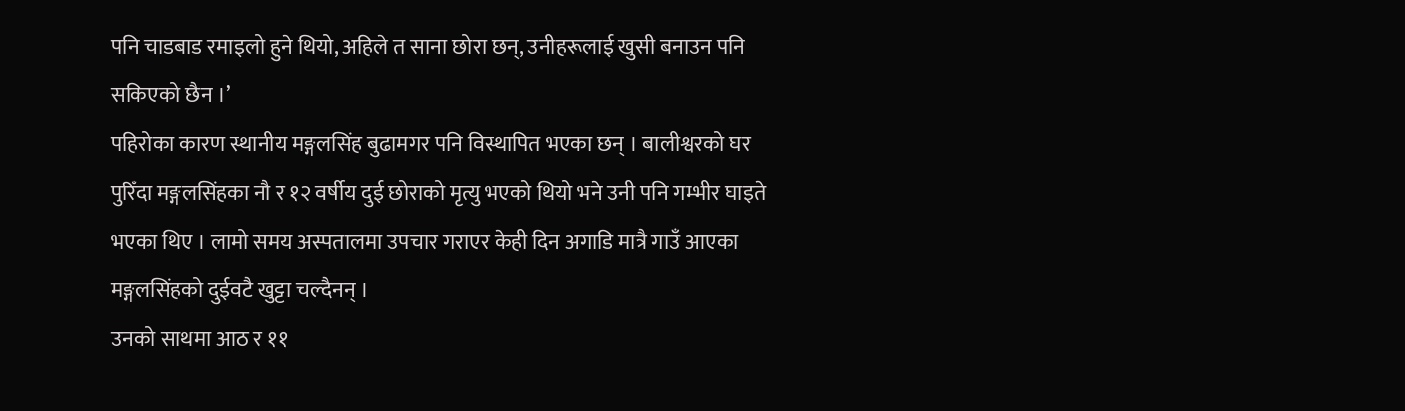पनि चाडबाड रमाइलो हुने थियो, अहिले त साना छोरा छन्, उनीहरूलाई खुसी बनाउन पनि सकिएको छैन ।’
पहिरोका कारण स्थानीय मङ्गलसिंह बुढामगर पनि विस्थापित भएका छन् । बालीश्वरको घर पुरिँदा मङ्गलसिंहका नौ र १२ वर्षीय दुई छोराको मृत्यु भएको थियो भने उनी पनि गम्भीर घाइते भएका थिए । लामो समय अस्पतालमा उपचार गराएर केही दिन अगाडि मात्रै गाउँ आएका मङ्गलसिंहको दुईवटै खुट्टा चल्दैनन् ।
उनको साथमा आठ र ११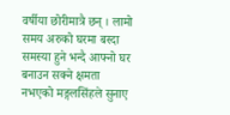वर्षीया छोरीमात्रै छन् । लामो समय अरुको घरमा बस्दा समस्या हुने भन्दै आफ्नो घर बनाउन सक्ने क्षमता नभएको मङ्गलसिंहले सुनाए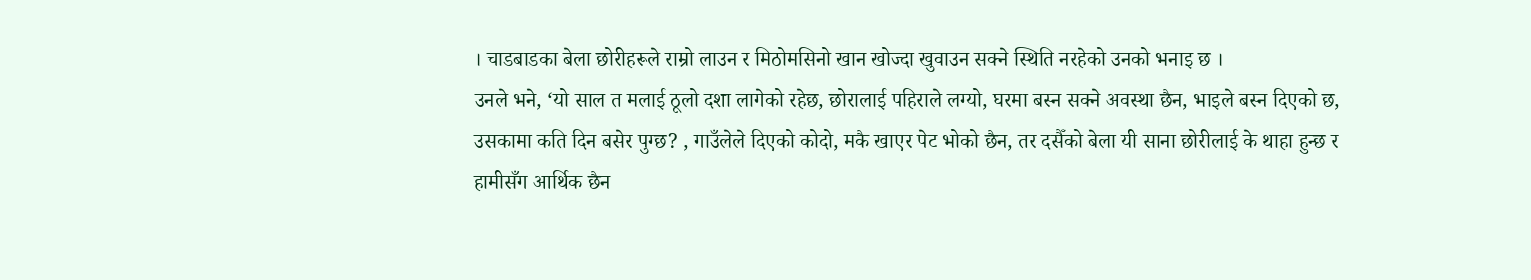। चाडबाडका बेला छोरीहरूले राम्रो लाउन र मिठोमसिनो खान खोज्दा खुवाउन सक्ने स्थिति नरहेको उनको भनाइ छ ।
उनले भने, ‘यो साल त मलाई ठूलो दशा लागेको रहेछ, छोरालाई पहिराले लग्यो, घरमा बस्न सक्ने अवस्था छैन, भाइले बस्न दिएको छ, उसकामा कति दिन बसेर पुग्छ? , गाउँलेले दिएको कोदो, मकै खाएर पेट भोको छैन, तर दसैँको बेला यी साना छोरीलाई के थाहा हुन्छ र हामीसँग आर्थिक छैन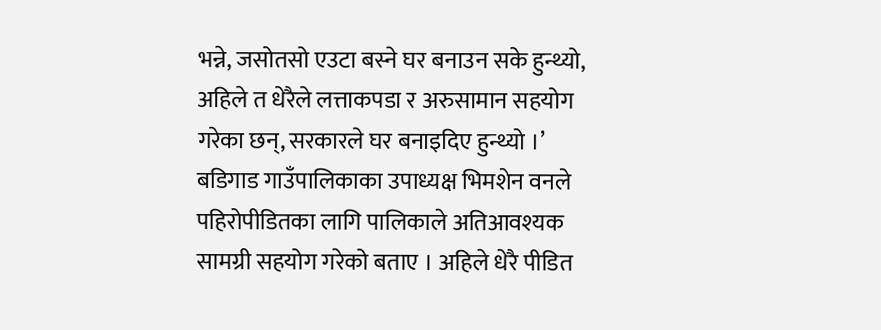भन्ने, जसोतसो एउटा बस्ने घर बनाउन सके हुन्थ्यो, अहिले त धेरैले लत्ताकपडा र अरुसामान सहयोग गरेका छन्, सरकारले घर बनाइदिए हुन्थ्यो ।’
बडिगाड गाउँपालिकाका उपाध्यक्ष भिमशेन वनले पहिरोपीडितका लागि पालिकाले अतिआवश्यक सामग्री सहयोग गरेको बताए । अहिले धेरै पीडित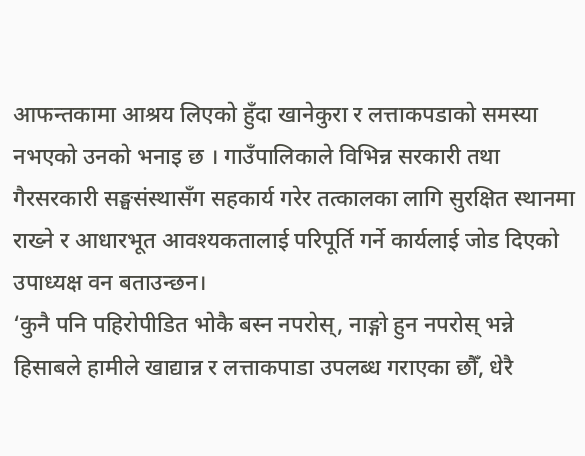आफन्तकामा आश्रय लिएको हुँदा खानेकुरा र लत्ताकपडाको समस्या नभएको उनको भनाइ छ । गाउँपालिकाले विभिन्न सरकारी तथा गैरसरकारी सङ्घसंस्थासँग सहकार्य गरेर तत्कालका लागि सुरक्षित स्थानमा राख्ने र आधारभूत आवश्यकतालाई परिपूर्ति गर्ने कार्यलाई जोड दिएको उपाध्यक्ष वन बताउन्छन।
‘कुनै पनि पहिरोपीडित भोकै बस्न नपरोस्, नाङ्गो हुन नपरोस् भन्ने हिसाबले हामीले खाद्यान्न र लत्ताकपाडा उपलब्ध गराएका छौँ, धेरै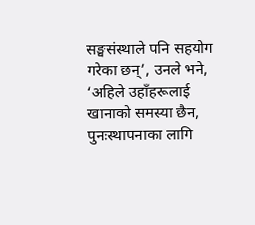सङ्घसंस्थाले पनि सहयोग गरेका छन्’, उनले भने, ‘अहिले उहाँहरूलाई खानाको समस्या छैन, पुनःस्थापनाका लागि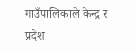गाउँपालिकाले केन्द्र र प्रदेश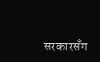सरकारसँग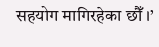सहयोग मागिरहेका छौँ ।’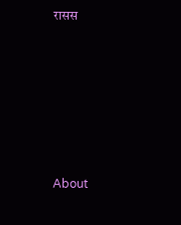रासस






About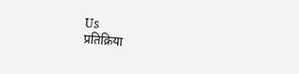Us
प्रतिक्रिया